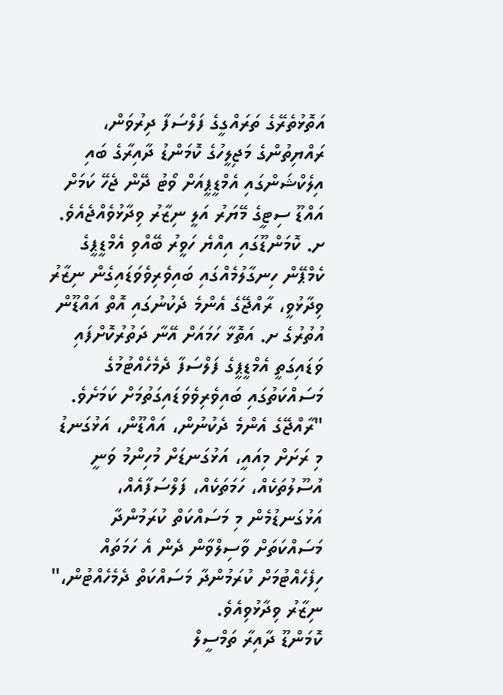އަތޮޅުތެރޭގެ ތަރައްގީގެ ފަލްސަފާ ދިރުވަން، ރައްޔިތުންގެ މަޖިލީހުގެ ކޮމަންޑު ދާއިރާގެ ބައި އިލެކްޝަންގައި އެމްޑީޕީއަށް ވޯޓު ދޭން ޖެހޭ ކަމަށް އައްޑޫ ސިޓީގެ މޭޔަރު އަލީ ނިޒާރު ވިދާޅުވެއްޖެއެވެ.
ށ. ކޮމަންޑޫގައި އިއްޔެ ހަވީރު ބޭއްވި އެމްޑީޕީގެ ކެމްޕޭން ހިނގާލުމެއްގައި ބައިވެރިވެވަޑައިގެން ނިޒާރު ވިދާޅުވީ، ރާއްޖޭގެ އެންމެ ދެކުނުގައި އޮތް އައްޑޫން އުތުރުގެ ށ. އަތޮޅާ ހަމައަށް އޭނާ ދަތުރުކޮށްފައި ވަޑައިގަތީ އެމްޑީޕީގެ ފަލްސަފާ ދެމެހެއްޓުމުގެ މަސައްކަތުގައި ބައިވެރިވެވަޑައިގަތުމަށް ކަމަށެވެ.
"ރާއްޖޭގެ އެންމެ ދެކުނުން، އައްޑޫން، އަޅުގަނޑު މި ރަށަށް މިއައީ، އަޅުގަނޑަށް މުހިންމު ވަނީ އުސޫލުތަކެއް، ހަމަތަކެއް، ފަލްސަފާއެއް، އަޅުގަނޑުމެން މި މަސައްކަތް ކުރަމުންދާ މަސައްކަތަށް ވާސިލްވާން ދެން އެ ހަމަތައް ހިފެހެއްޓުމަށް ކުރަމުންދާ މަސައްކަތް ދެމެހެއްޓުން،" ނިޒާރު ވިދާޅުވިއެވެ.
ކޮމަންޑޫ ދާއިރާ ތަމްސީލް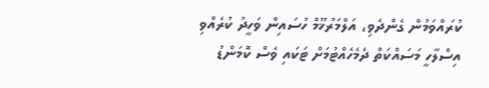ކުރައްވަމުން ގެންދެވި، އަލްމަރުޚޫމް ހުސައިން ވަހީދު ކުރެއްވި އިސްލާހީ މަސައްކަތް ދެމެހެއްޓުމަށް ޓަކައި ވެސް ކޮމަންޑު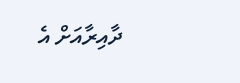ދާއިރާއަށް އެ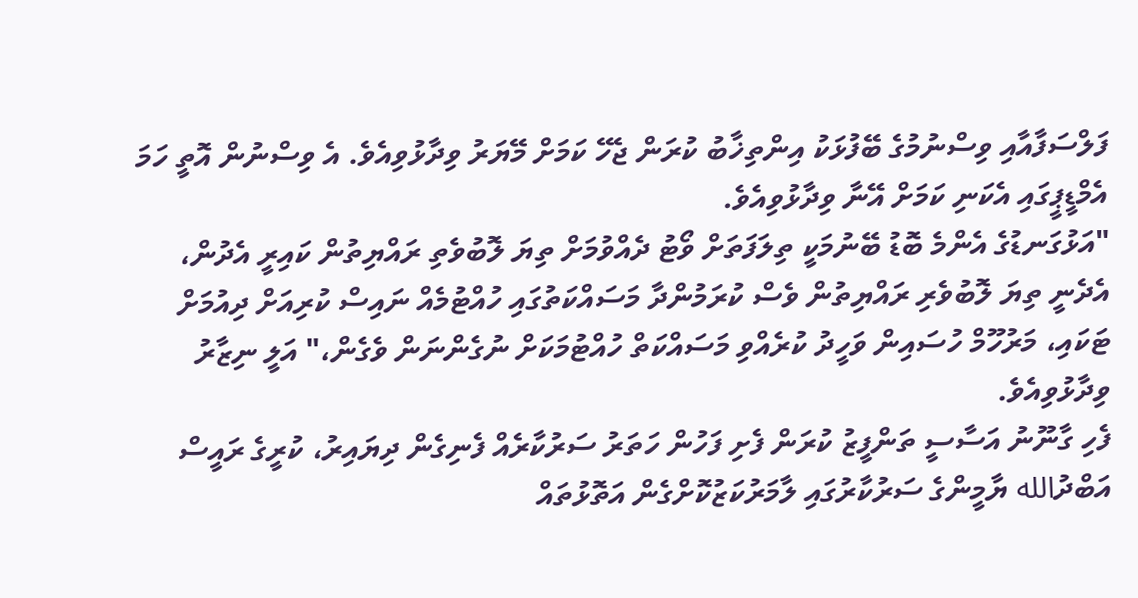ފަލްސަފާއާއި ވިސްނުމުގެ ބޭފުޅަކު އިންތިޚާބު ކުރަން ޖެހޭ ކަމަށް މޭޔަރު ވިދާޅުވިއެވެ. އެ ވިސްނުން އޮތީ ހަމަ އެމްޑީޕީގައި އެކަނި ކަމަށް އޭނާ ވިދާޅުވިއެވެ.
"އަޅުގަނޑުގެ އެންމެ ބޮޑު ބޭނުމަކީ ތިލަފަތަށް ވޯޓު ދެއްވުމަށް ތިޔަ ލޮބުވެތި ރައްޔިތުން ކައިރީ އެދުން، އެދެނީ ތިޔަ ލޮބުވެރި ރައްޔިތުން ވެސް ކުރަމުންދާ މަސައްކަތުގައި ހުއްޓުމެއް ނައިސް ކުރިއަށް ދިއުމަށް ޓަކައި، މަރުހޫމް ހުސައިން ވަހީދު ކުރެއްވި މަސައްކަތް ހުއްޓުމަކަށް ނުގެންނަން ވެގެން،" އަލީ ނިޒާރު ވިދާޅުވިއެވެ.
ފެހި ގާނޫނު އަސާސީ ތަންފީޒު ކުރަން ފެށި ފަހުން ހަތަރު ސަރުކާރެއް ފެނިގެން ދިޔައިރު، ކުރީގެ ރައީސް އަބްދުالله ޔާމީންގެ ސަރުކާރުގައި ލާމަރުކަޒުކޮށްގެން އަތޮޅުތައް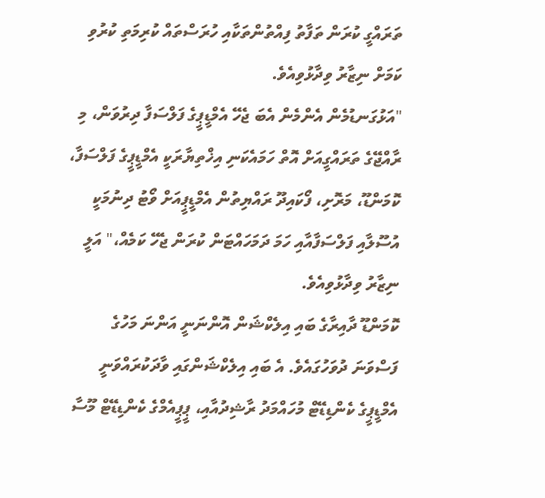ތަރައްގީ ކުރަން ތަފާތު ފިއްތުންތަކާއި ހުރަސްތައް ކުރިމަތި ކުރުވި ކަމަށް ނިޒާރު ވިދާޅުވިއެވެ.
"އަޅުގަނޑުމެން އެންމެން އެބަ ޖެހޭ އެމްޑީޕީގެ ފަލްސަފާ ދިރުވަން، މި ރާއްޖޭގެ ތަރައްގީއަށް އޮތް ހަމައެކަނި އިޚްތިޔާރަކީ އެމްޑީޕީގެ ފަލްސަފާ، ކޮމަންޑޫ، މަރޮށި، ފޯކައިދޫ ރައްޔިތުން އެމްޑީޕީއަށް ވޯޓު ދިނުމަކީ އުސޫލާއި ފަލްސަފާއާއި ހަމަ ދަމަހައްޓަން ކުރަން ޖެހޭ ކަމެއް،" އަލީ ނިޒާރު ވިދާޅުވިއެވެ.
ކޮމަންޑޫ ދާއިރާގެ ބައި އިލެކްޝަން އޮންނަނީ އަންނަ މަހުގެ ފަސްވަނަ ދުވަހުގައެވެ. އެ ބައި އިލެކްޝަންގައި ވާދަކުރައްވަނީ އެމްޑީޕީގެ ކެންޑިޑޭޓް މުހައްމަދު ރާޝިދުއާއި، ޕީޕީއެމްގެ ކެންޑިޑޭޓް މޫސާ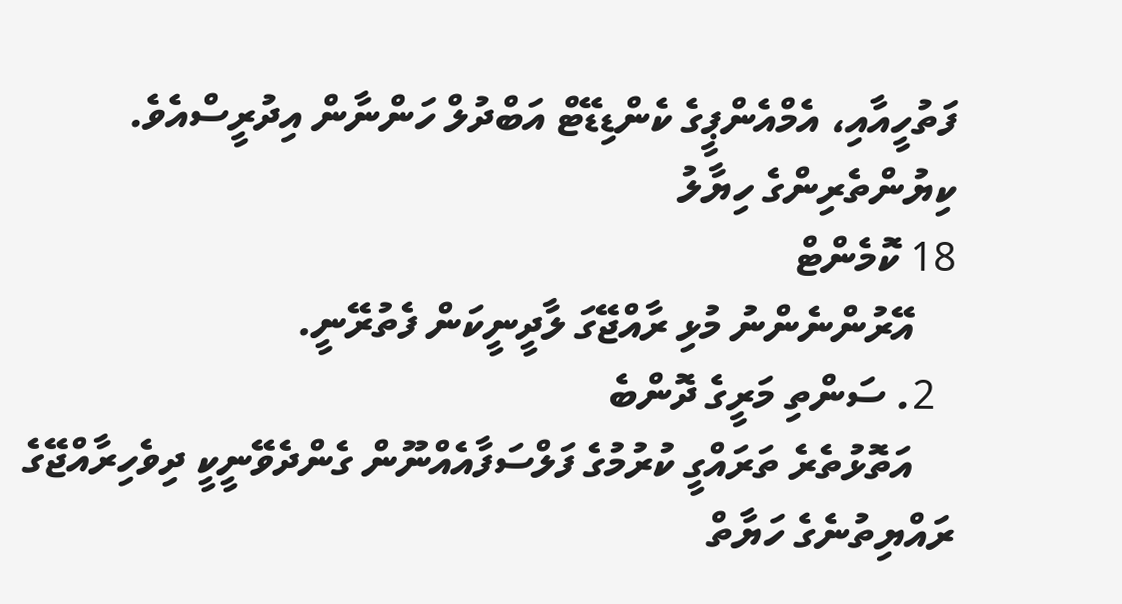ފަތުހީއާއި، އެމްއެންޕީގެ ކެންޑިޑޭޓް އަބްދުލް ހަންނާން އިދުރީސްއެވެ.
ކިޔުންތެރިންގެ ހިޔާލު
18 ކޮމެންޓް
    އޭރުންނެންނު މުޅި ރާއްޖޭގަ ލާދީނީކަން ފެތުރޭނީ.
  2. ސަންތި މަރީގެ ދޮންބެ
    އަތޮޅުތެރެ ތަރައްގީ ކުރުމުގެ ފަލްސަފާއެއްނޫން ގެންދެވޭނީކީ ދިވެހިރާއްޖޭގެ ރައްޔިތުނެގެ ހަޔާތް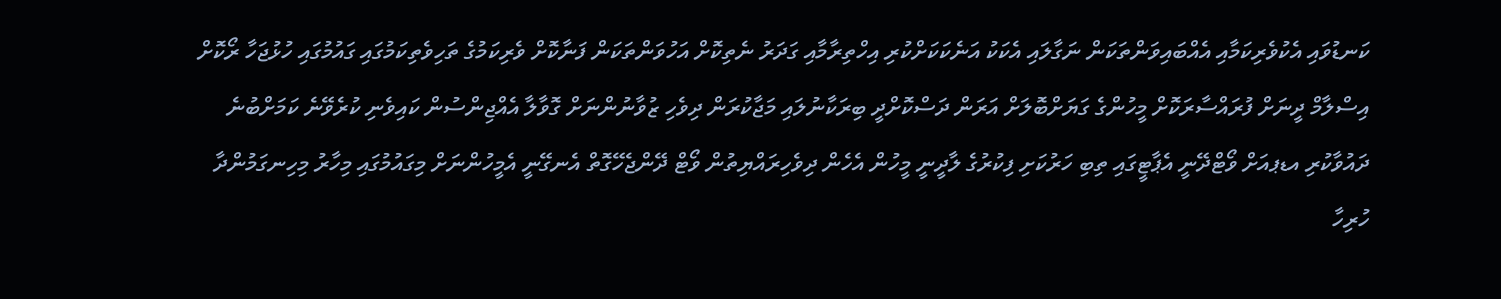ކަނޑުވައި އެކުވެރިކަމާއި އެއްބައިވަންތަކަން ނަގާލައި އެކަކު އަނެކަކަށްކުރި އިހްތިރާމާއި ގަދަރު ނެތިކޮށް އަހުވަންތަކަން ފަނާކޮށް ވެރިކަމުގެ ތަހިވެތިކަމުގައި ގައުމުގައި ހުޅުޖަހާ ރޯކޮށް އިސްލާމް ދީނަށް ފުރައްސާރަކޮށް މީހުންގެ ގަޔަށްބޮލަށް އަރަން ދަސްކޮށްދީ ބިރަކާނުލައި މަޖާކުރަން ދިވެހި ޒުވާނުންނަށް ގޮވާލާ އެއްޖިންސުން ކައިވެނި ކުރެވޭނެ ކަމަށްބުނެ ދައުވާކުރި އޑޕއަށް ވޯޓްދޭނީ އެޕާޓީގައި ތިބި ހަރުކަށި ފިކުރުގެ ލާދީނީ މީހުން އެހެން ދިވެހިރައްޔިތުން ވޯޓް ދޭންޖެހޭގޮތް އެނގޭނީ އެމީހުންނަށް މިގައުމުގައި މިހާރު މިހިނގަމުންދާ ހުރިހާ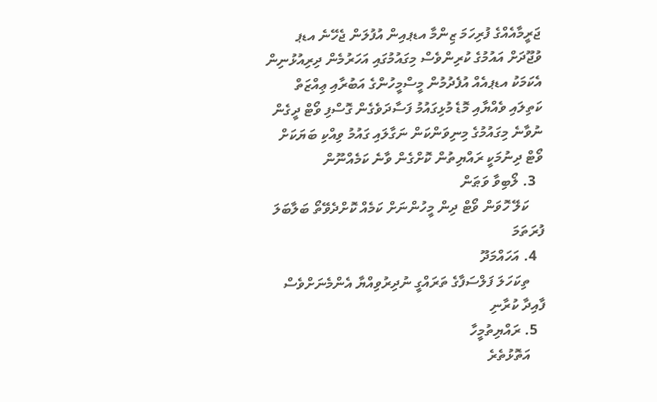ޖަރީމާއެއްގެ ފުރިހަމަ ޒިންމާ އޑޕއިން އުފުލަން ޖެހޭނެ އޑޕ ވުޖޫދަށް އައުމުގެ ކުރިންވެސް މިގައުމުގައި އަހަރުމެން ދިރިއުޅުނިން އެކަމަކު އޑޕއެއް އުފެދުމުން މީސްމީހުންގެ އަބުރާއި ޢިއްޒަތް ކަތިލައި ވެއްޔާއި މޮޑެ މުޅިގައުމު ފަސާދަވެގެން ގޮސްފި ވޯޓް ދީގެން ނުވާނެ މިގައުމުގެ މިނިވަންކަން ނަގާލައި ގައުމު ވިއްކި ބަޔަކަށް ވޯޓް ދިނުމަކީ ރައްޔިތުން ކޮށްގެން ވާނެ ކަމެއްނޫން
  3. ލޯބިވާ ވަޠަން
    ކަލޭ ހޮވަން ވޯޓް ދިން މީހުންނަށް ކަމެއް ކޮށްދެވޭތޯ ބަލާބަލަ ފުރަތަމަ
  4. އަހައްމަދޫ
    ތިކަހަލަ ފަލްސަފާގެ ތަރައްގީ ނުދިރުވިއްޔާ އެންމެނަށްވެސް ފާއިދާ ކުރާނި
  5. ރައްޔިތުމީހާ
    އަތޮޅުތެރެ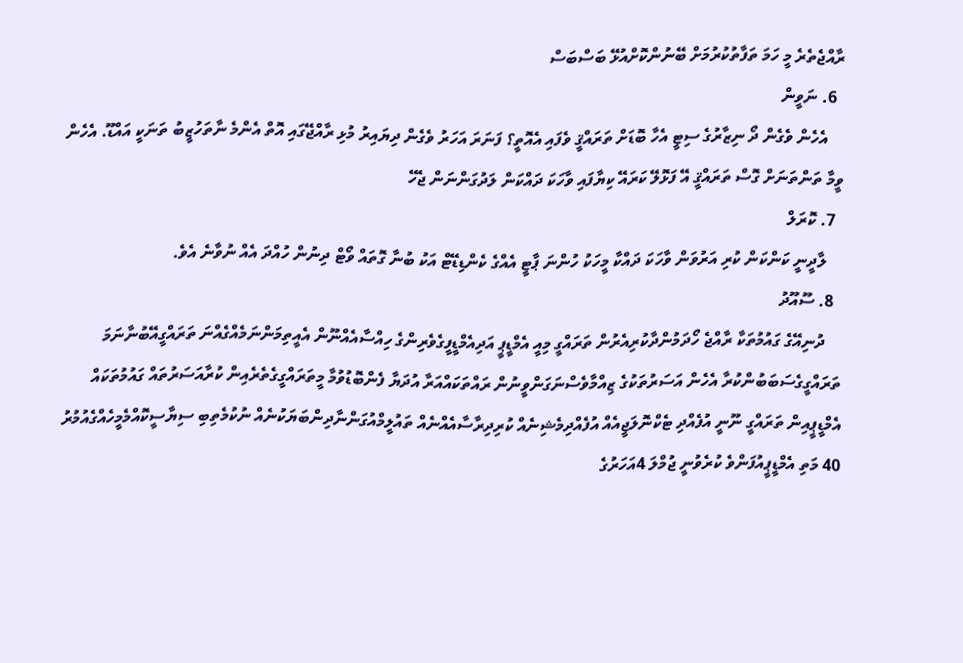ރާއްޖެތެރެ މީ ހަމަ ތަފާތުކުރުމަށް ބޭނުންކޮށްއުޅޭ ބަސްބަސް
  6. ނަވީން
    އެހެން ވެގެން ދޯ ނިޒާރުގެ ސިޓީ އެހާ ބޮޑަށް ތަރައްޤީ ވެފައި އެއޮތީ؟ ފަނަރަ އަހަރު ވެގެން ދިޔައިރު މުޅި ރާއްޖޭގައި އޮތް އެންމެ ނާތަހުޒީބު ތަނަކީ އައްޑޫ. އެހެން ވީމާ ތަންތަނަށް ގޮސް ތަރައްޤީ އޭ ފަޅޮލޭ ކަރައޭ ކިޔާފައި ވާހަކަ ދައްކަން ލަދުގަންނަން ޖެހޭ
  7. ކޮރަލް
    ލާދީނީ ކަންކަން ކުރި އަރުވަން ވާހަކަ ދައްކާ މީހަކު ހުންނަ ޕާޓީ އެއްގެ ކެންޑިޑޭޓް އަކު ބުނާ ގޮތައް ވޯޓް ދިނުން ހުއްދަ އެއް ނުވާނެ އެވެ.
  8. ސޫއޫދު
    ދުނިއޭގެ ގައުމުތަކާ ރާއްޖެ ހޯދަމުންދާކުރިއެރުން ތަރައްގީ މިއީ އެމްޑީޕީ އަދިއެމްޑީފީގެވެރިންގެ ހިއްސާއެއްނޫން އެއީތިމަންނަމެއްގެއްނަ ތަރައްގީއޭބުނާނަމަ ތަރައްގީގެސަބަބުންކުރާ އެހެން އަސަރުތަކުގެ ޒިއްމާވެސްނަގަންވީނުން ރައްތަކައްއަރާ އުދަޔާ ފެންބޮޑުވުމާ މީތަރައްގީގެތެރެއިން ކުރާއަސަރުތައް ގައުމުތަކައް އެމްޑީޕީއިން ތަރައްގީ ނޫނީ އުފެއްދި ޓެކްނޮލަޖީއެއް އުފެއްދިމެޝިނެއް ކުރިދިރާސާއެއްނެއް ތައުލީމްއުގަންނާދިންބަޔަކުނެއް ނުކުމެތިބި ސިޔާސީކޮއްމެމީހެއްގެއުމުރު 40 މަތި އެމްޑީޕީއުފަންވެ ކުރެވުނީ ޖުމްލަ 4އަހަރުގެ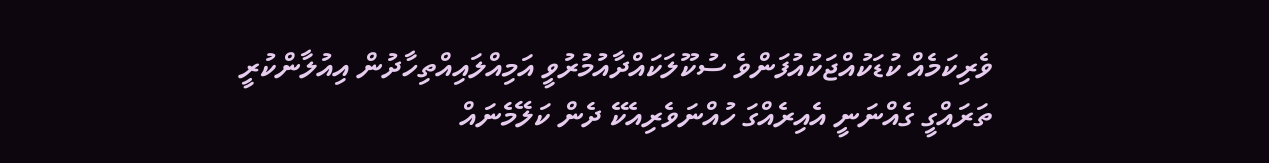ވެރިކަމެއް ކުޑަކުއްޖަކުއުފަންވެ ސުކޫލަކައްދާއުމުރުވީ އަމިއްލައިއްތިހާދުން އިއުލާންކުރީ ތަރައްގީ ގެއްނަނީ އެއިރެއްގަ ހުއްނަވެރިއެކޭ ދެން ކަލޭމެނައް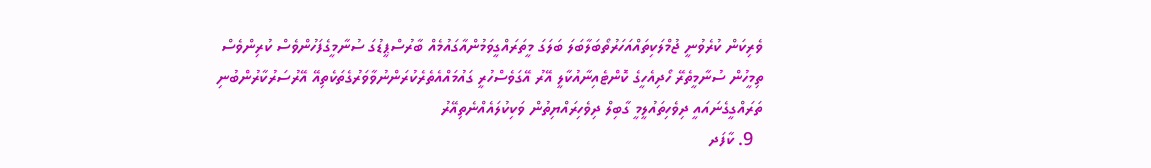ވެރިކަން ކުރެވުނީ ޖުމްލަކިތައްއަހަރުތޯބަލާބަލަ ބަލަގަ މީތަރައްގީވަމުންއާގައުމެއް ބާރުސްޕީޑުގަ ސުނާމީގެފަހުންވެސް ކުރިންވެސް ތިމީހުން ސުނާމީތެރޭ ހޯދިއެހީގެ ކޮންޓެއިނާއުކާލީ އޭރު އޭގަވެސްހުރީ ގައުމައްއެތެރެކުރަންނުވާވަރުގެތަކެތިއޭ އޭރުސަރުކާރުންބުނި ތަރައްގީގެނައައީ ދިވެހިތައުލީމީ ގާބިލް ދިވެހިރައްޔިތުން ވަކިކުލައެއްނެތިއޭރު
  9. ކާފަދ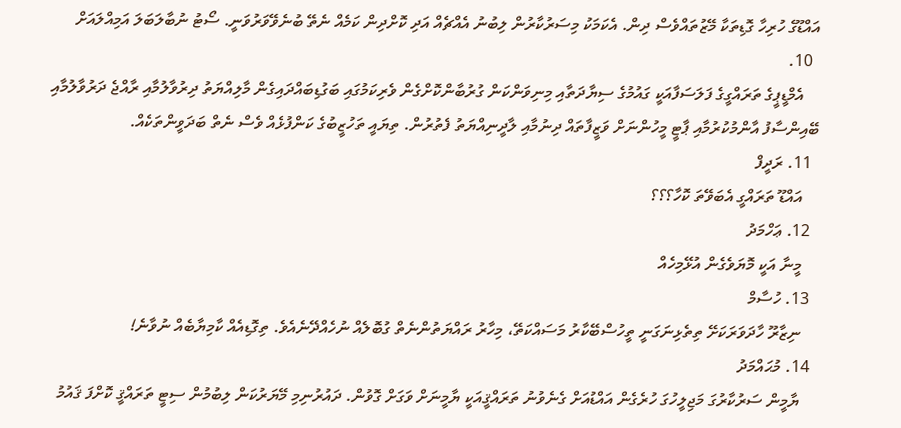އައްޑޫގެ ހުރިހާ ގޮޑިތަކާ މޭޒުތައްވެސް ދިން. އެކަމަކު މިސަރުކާރުން ލިބުނު އެއްޗެއް އަދި ކޮށްދިން ކަމެއް ނެތޭ ބުނެވޭވަރުވަނީ. ސޯޓު ނުބާލަބަލަ އަމިއްލައަށް
  10.
    އެމްޑީޕީގެ ތަރައްގީގެ ފަލަސަފާއަކީ ގައުމުގެ ސިޔާދަތާއި މިނިވަންކަން ގުރުބާންކޮށްގެން ވެރިކަމުގައި ބަގުޑިބައްދައިގެން މާލިއްޔަތު ދިރުވާލުމާއި ރާއްޖެ ދަރުވާލުމާއި ބޭއިންސާފު އާންމުކުރުމާއި ޕާޓީ މީހުންނަށް ވަޒީފާތައް ދިނުމާއި ލާދީނިއްޔަތު ފެތުރުން. ތިޔައީ ތަހުޒީބުގެ ކަންފުޅެއް ވެސް ނެތް ބަދަވީންތަކެއް.
  11. ރަދީފް
    އައްޑޫ ތަރައްގީ އެބަވޭތަ ކޮހާ؟؟؟
  12. ޢަހްމަދު
    މީނާ އަކީ މޮޔަވެގެން އުޅޭމިހެއް
  13. ހުސާމް
    ނިޒާރޫ ހާދަވަރަކަށޭ ތިތެޅިނަގަނީ ތީހުސްބޭކާރު މަސައްކަތޭ، މިހާރު ރައްޔަތުންނެތް ގުބޮލެއް ނުހެއްދޭނެއެވެ. ތިގޮޑިއެއް ކާމިޔާބެއް ނުވާނެ!
  14. މުޙައްމަދު
    ޔާމީން ސަރުކާރުގަ މަޖިލީހުގަ ހުރެގެން އައްޑުއަށް ގެނެވުނު ތަރައްޤީއަކީ ޔާމީނަށް ވަގަށް ގޮވުން. ދައުރުނިމި މޭޔަރުކަން ލިބުމުން ސިޓީ ތަރައްޤީ ކޮށްފަ ޤައުމު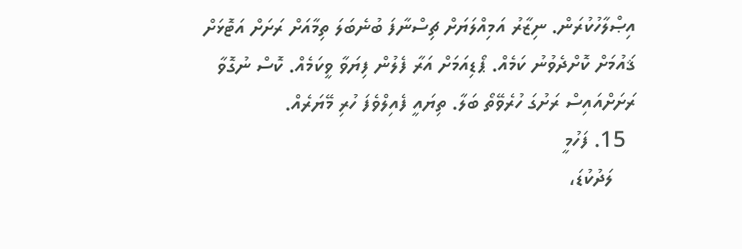އިޞްލާހުކުރަން. ނިޒާރު އަމިއްލަޔަށް ޗިސްނާފަ ބުނެބަލަ ތިމާއަށް ރަށަށް އަޓޮޅަށް ޤައުމަށް ކޮށްދެވުނު ކަމެއް. ޕޯޑިއަމަށް އަރާ ފެލުން ފިޔަވާ ވީކަމެއް. ކޮސް ނުގޮވާ ރަށަށްއައިސް ރަށުގަ ހުރެވޭތޯ ބަލާ. ތިޔައީ ފެއިލްވެފަ ހުރި މޭޔަރެއް.
  15. ފަހުމީ
    ލަދުކުޑަ،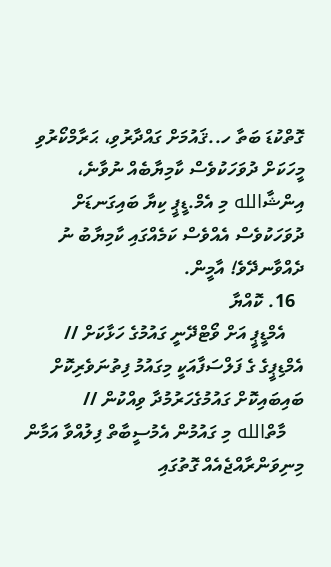ގޮތްކުޑަ ބަތާ ހ..ޤައުމަށް ގައްދާރުވި، ޙަރާމްކޯރުވި މީހަކަށް ދުވަހަކުވެސް ކާމިޔާބެއް ނުވާނެ، އިންޝާالله މި އެމް.ޑީޕީ ކިޔާ ބައިގަނޑަށް ދުވަހަކުވެސް އެއްވެސް ކަމެއްގައި ކާމިޔާބު ނު ދެއްވާނދޭވެ! އާމީން.
  16. ކޮއްޔާ
    އެމްޑީޕީ އަށް ވޯޓްދޭނީ ގައުމުގެ ހަޅާކަށް // އެމްޑިޕީގެ ގެ ފަލްސަފާއަކީ މިގައުމު ފިތުނަވެރިކޮށް ބައިބައިކޮށް ގައުމުގެހަރުމުދާ ވިއްކުން //
    މާތްالله މި ގައުމުން އެމުސީބާތް ފިލުއްވާ އަމާން މިނިވަންރާއްޖެއެއް ގޮތުގައި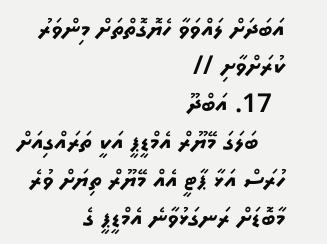އަބަދަށް ލައްވަވާ ހެޔޮގޮތްތަށް މިންވަރު ކުރަށްވާށި //
  17. އަބްދޫ
    ބަލަގަ މޭޔޫރް އެމްޑީޕީ އަކީ ތަރައްގިއަށް ހުރަސް އަޅާ ޕާޓީ އެއް މޭޔޫރް ތިޔަށް ވުރެ މާބޮޑަށް ރަނގަޅުވާނެ އެމްޑީޕީ ގެ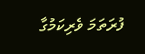ފުރަތަމަ ވެރިކަމުގާ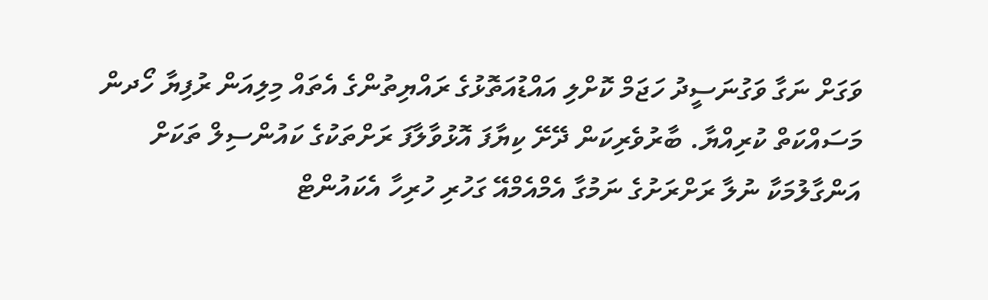ވަގަށް ނަގާ ވަގުނަސީދު ހަޖަމް ކޮށްލި އައްޑުއަތޮޅުގެ ރައްޔިތުންގެ އެތައް މިލިއަން ރުފިޔާ ހޯދން މަސައްކަތް ކުރިއްޔާ. ބާރުވެރިކަން ދޭށޭ ކިޔާފަ އޮޅުވާލާފަ ރަށްތަކުގެ ކައުންސިލް ތަކަށް އަންގާލުމަކާ ނުލާ ރަށްރަށުގެ ނަމުގާ އެމްއެމްއޭ ގަހުރި ހުރިހާ އެކައުންޓް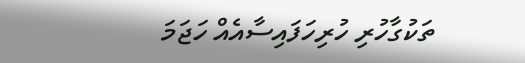ތަކުގާހުރި ހުރިހަފައިސާއެއް ހަޖަމަ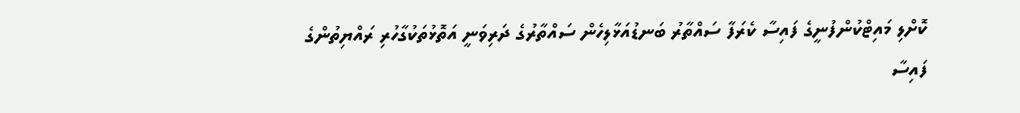ކޮށްލި މައިޓްކުންފުނީގެ ފައިސާ ކެރަފާ ސައްތާރު ބަނޑުއަޅާލިހެން ސައްތާރުގެ ދަރިވަނީ އަތޮޅުތަކުގާހުރި ރައްޔިތުންގެ ފައިސާ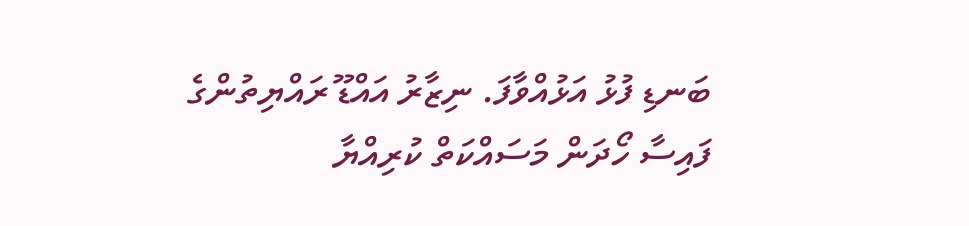ބަނޑި ފުޅު އަޅުއްވާފަ. ނިޒާރު އައްޑޫ ރައްޔިތުންގެ ފައިސާ ހޯދަން މަސައްކަތް ކުރިއްޔާ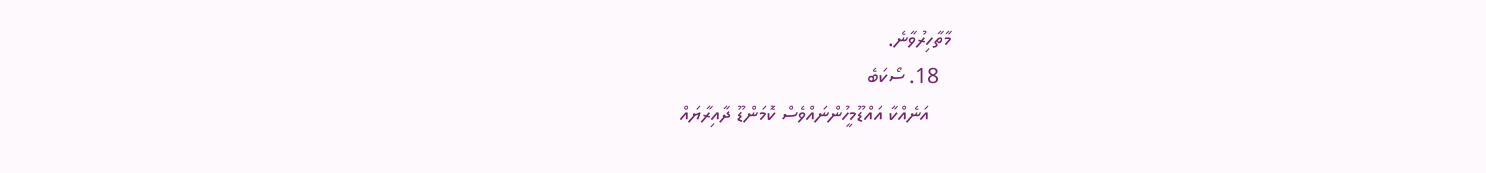މާތާހިރުވާނެ.
  18. ސޯކަބެ
    އަނެއްކާ އައްޑޫމީހުންނައްވެސް ކޮމަންޑޫ ދާއިރާޔައް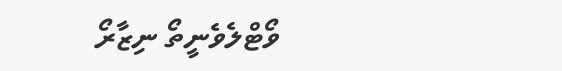ވޯޓްލެވެނީތޯ ނިޒާރޯ